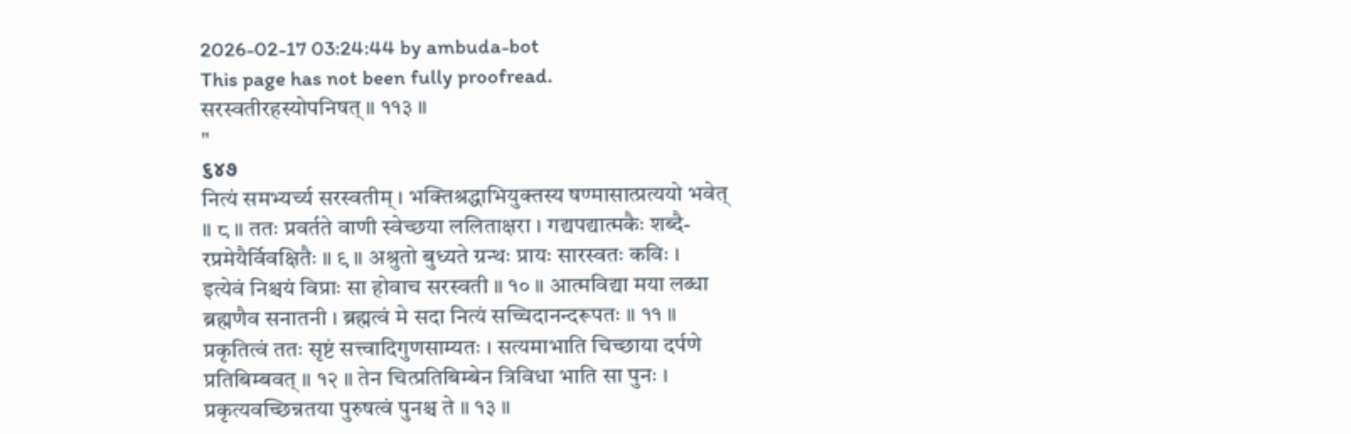2026-02-17 03:24:44 by ambuda-bot
This page has not been fully proofread.
सरस्वतीरहस्योपनिषत् ॥ ११३ ॥
"
૬૪૭
नित्यं समभ्यर्च्य सरस्वतीम् । भक्तिश्रद्धाभियुक्तस्य षण्मासात्प्रत्ययो भवेत्
॥ ८ ॥ ततः प्रवर्तते वाणी स्वेच्छया ललिताक्षरा । गद्यपद्यात्मकैः शब्दै-
रप्रमेयैर्विवक्षितैः ॥ ९ ॥ अश्रुतो बुध्यते ग्रन्थः प्रायः सारस्वतः कविः ।
इत्येवं निश्चयं विप्राः सा होवाच सरस्वती ॥ १० ॥ आत्मविद्या मया लब्धा
ब्रह्मणैव सनातनी । ब्रह्मत्वं मे सदा नित्यं सच्चिदानन्दरूपतः ॥ ११ ॥
प्रकृतित्वं ततः सृष्टं सत्त्वादिगुणसाम्यतः । सत्यमाभाति चिच्छाया दर्पणे
प्रतिबिम्बवत् ॥ १२ ॥ तेन चित्प्रतिबिम्बेन त्रिविधा भाति सा पुनः ।
प्रकृत्यवच्छिन्नतया पुरुषत्वं पुनश्च ते ॥ १३ ॥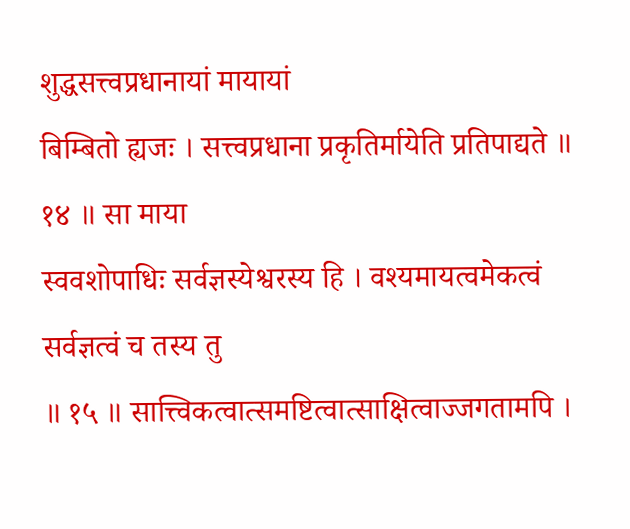शुद्धसत्त्वप्रधानायां मायायां
बिम्बितो ह्यजः । सत्त्वप्रधाना प्रकृतिर्मायेति प्रतिपाद्यते ॥ १४ ॥ सा माया
स्ववशोपाधिः सर्वज्ञस्येश्वरस्य हि । वश्यमायत्वमेकत्वं सर्वज्ञत्वं च तस्य तु
॥ १५ ॥ सात्त्विकत्वात्समष्टित्वात्साक्षित्वाज्जगतामपि ।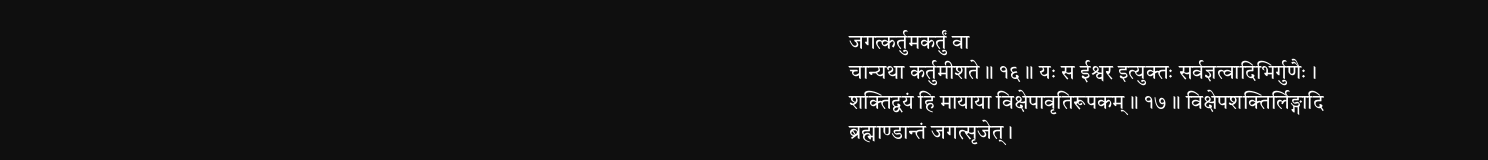जगत्कर्तुमकर्तुं वा
चान्यथा कर्तुमीशते ॥ १६ ॥ यः स ईश्वर इत्युक्तः सर्वज्ञत्वादिभिर्गुणैः ।
शक्तिद्वयं हि मायाया विक्षेपावृतिरूपकम् ॥ १७ ॥ विक्षेपशक्तिर्लिङ्गादि
ब्रह्माण्डान्तं जगत्सृजेत् ।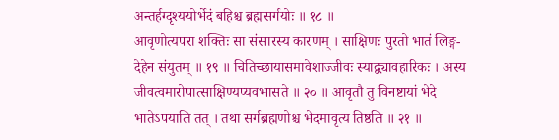अन्तर्हग्दृश्ययोर्भेदं बहिश्च ब्रह्मसर्गयोः ॥ १८ ॥
आवृणोत्यपरा शक्तिः सा संसारस्य कारणम् । साक्षिणः पुरतो भातं लिङ्ग-
देहेन संयुतम् ॥ १९ ॥ चितिच्छायासमावेशाज्जीवः स्याद्व्यावहारिकः । अस्य
जीवत्वमारोपात्साक्षिण्यप्यवभासते ॥ २० ॥ आवृतौ तु विनष्टायां भेदे
भातेऽपयाति तत् । तथा सर्गब्रह्मणोश्च भेदमावृत्य तिष्ठति ॥ २१ ॥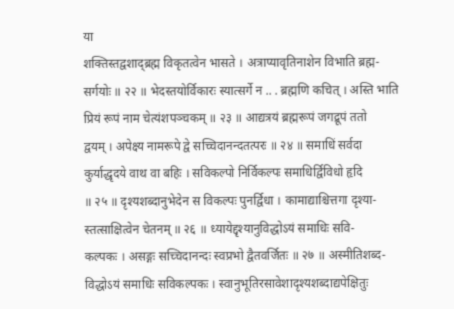या
शक्तिस्तद्वशाद्ब्रह्म विकृतत्वेन भासते । अत्राप्यावृतिनाशेन विभाति ब्रह्म-
सर्गयोः ॥ २२ ॥ भेदस्तयोर्विकारः स्यात्सर्गे न .. . ब्रह्मणि कचित् । अस्ति भाति
प्रियं रूपं नाम चेत्यंशपञ्चकम् ॥ २३ ॥ आद्यत्रयं ब्रह्मरूपं जगद्रूपं ततो
द्वयम् । अपेक्ष्य नामरूपे द्वे सच्चिदानन्दतत्परः ॥ २४ ॥ समाधिं सर्वदा
कुर्याद्धृदये वाथ वा बहिः । सविकल्पो निर्विकल्पः समाधिर्द्विविधो हृदि
॥ २५ ॥ दृश्यशब्दानुभेदेन स विकल्पः पुनर्द्विधा । कामाद्याश्चित्तगा दृश्या-
स्तत्साक्षित्वेन चेतनम् ॥ २६ ॥ ध्यायेद्दृश्यानुविद्धोऽयं समाधिः सवि-
कल्पकः । असङ्गः सच्चिदानन्दः स्वप्रभो द्वैतवर्जितः ॥ २७ ॥ अस्मीतिशब्द-
विद्धोऽयं समाधिः सविकल्पकः । स्वानुभूतिरसावेशादृश्यशब्दाद्यपेक्षितुः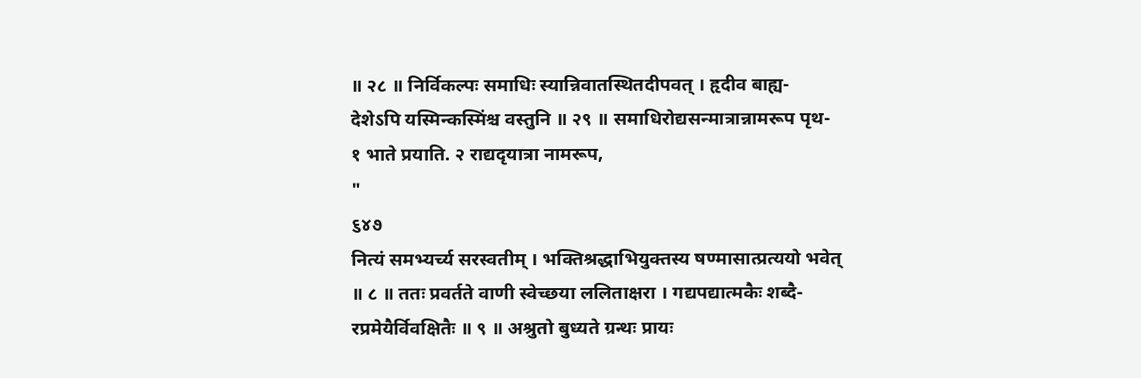॥ २८ ॥ निर्विकल्पः समाधिः स्यान्निवातस्थितदीपवत् । हृदीव बाह्य-
देशेऽपि यस्मिन्कस्मिंश्च वस्तुनि ॥ २९ ॥ समाधिरोद्यसन्मात्रान्नामरूप पृथ-
१ भाते प्रयाति. २ राद्यदृयात्रा नामरूप,
"
૬૪૭
नित्यं समभ्यर्च्य सरस्वतीम् । भक्तिश्रद्धाभियुक्तस्य षण्मासात्प्रत्ययो भवेत्
॥ ८ ॥ ततः प्रवर्तते वाणी स्वेच्छया ललिताक्षरा । गद्यपद्यात्मकैः शब्दै-
रप्रमेयैर्विवक्षितैः ॥ ९ ॥ अश्रुतो बुध्यते ग्रन्थः प्रायः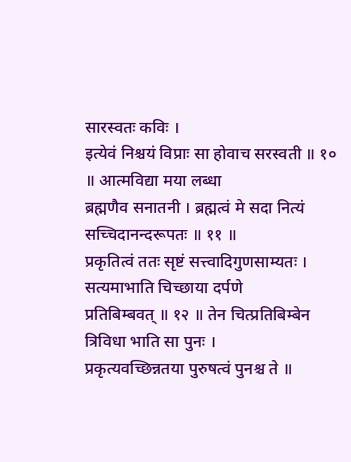सारस्वतः कविः ।
इत्येवं निश्चयं विप्राः सा होवाच सरस्वती ॥ १० ॥ आत्मविद्या मया लब्धा
ब्रह्मणैव सनातनी । ब्रह्मत्वं मे सदा नित्यं सच्चिदानन्दरूपतः ॥ ११ ॥
प्रकृतित्वं ततः सृष्टं सत्त्वादिगुणसाम्यतः । सत्यमाभाति चिच्छाया दर्पणे
प्रतिबिम्बवत् ॥ १२ ॥ तेन चित्प्रतिबिम्बेन त्रिविधा भाति सा पुनः ।
प्रकृत्यवच्छिन्नतया पुरुषत्वं पुनश्च ते ॥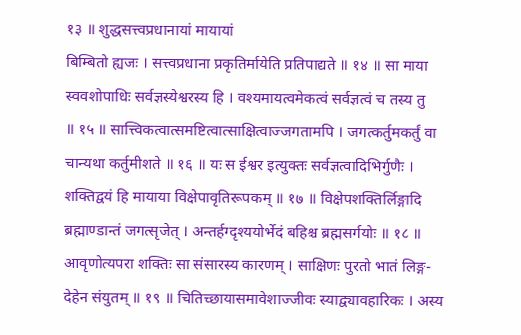१३ ॥ शुद्धसत्त्वप्रधानायां मायायां
बिम्बितो ह्यजः । सत्त्वप्रधाना प्रकृतिर्मायेति प्रतिपाद्यते ॥ १४ ॥ सा माया
स्ववशोपाधिः सर्वज्ञस्येश्वरस्य हि । वश्यमायत्वमेकत्वं सर्वज्ञत्वं च तस्य तु
॥ १५ ॥ सात्त्विकत्वात्समष्टित्वात्साक्षित्वाज्जगतामपि । जगत्कर्तुमकर्तुं वा
चान्यथा कर्तुमीशते ॥ १६ ॥ यः स ईश्वर इत्युक्तः सर्वज्ञत्वादिभिर्गुणैः ।
शक्तिद्वयं हि मायाया विक्षेपावृतिरूपकम् ॥ १७ ॥ विक्षेपशक्तिर्लिङ्गादि
ब्रह्माण्डान्तं जगत्सृजेत् । अन्तर्हग्दृश्ययोर्भेदं बहिश्च ब्रह्मसर्गयोः ॥ १८ ॥
आवृणोत्यपरा शक्तिः सा संसारस्य कारणम् । साक्षिणः पुरतो भातं लिङ्ग-
देहेन संयुतम् ॥ १९ ॥ चितिच्छायासमावेशाज्जीवः स्याद्व्यावहारिकः । अस्य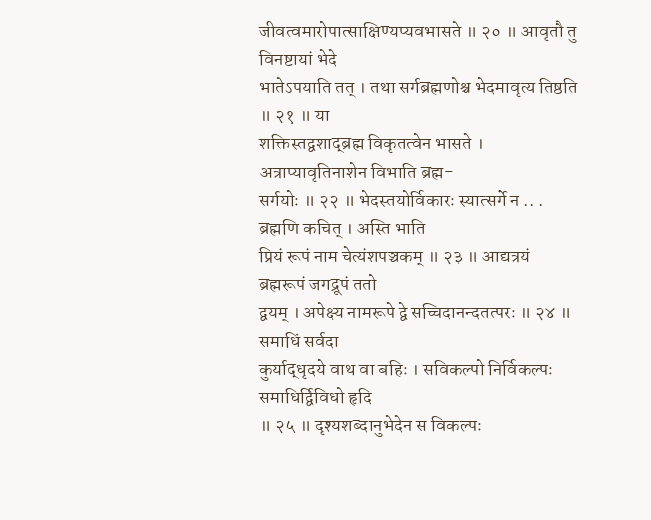जीवत्वमारोपात्साक्षिण्यप्यवभासते ॥ २० ॥ आवृतौ तु विनष्टायां भेदे
भातेऽपयाति तत् । तथा सर्गब्रह्मणोश्च भेदमावृत्य तिष्ठति ॥ २१ ॥ या
शक्तिस्तद्वशाद्ब्रह्म विकृतत्वेन भासते । अत्राप्यावृतिनाशेन विभाति ब्रह्म-
सर्गयोः ॥ २२ ॥ भेदस्तयोर्विकारः स्यात्सर्गे न .. . ब्रह्मणि कचित् । अस्ति भाति
प्रियं रूपं नाम चेत्यंशपञ्चकम् ॥ २३ ॥ आद्यत्रयं ब्रह्मरूपं जगद्रूपं ततो
द्वयम् । अपेक्ष्य नामरूपे द्वे सच्चिदानन्दतत्परः ॥ २४ ॥ समाधिं सर्वदा
कुर्याद्धृदये वाथ वा बहिः । सविकल्पो निर्विकल्पः समाधिर्द्विविधो हृदि
॥ २५ ॥ दृश्यशब्दानुभेदेन स विकल्पः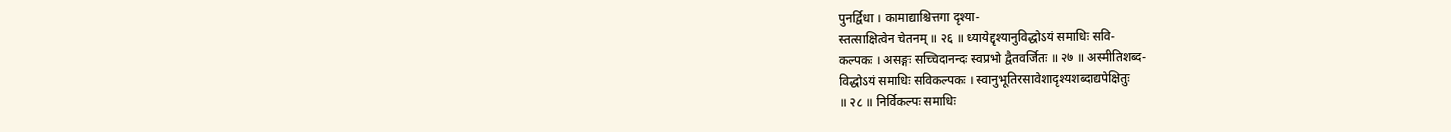पुनर्द्विधा । कामाद्याश्चित्तगा दृश्या-
स्तत्साक्षित्वेन चेतनम् ॥ २६ ॥ ध्यायेद्दृश्यानुविद्धोऽयं समाधिः सवि-
कल्पकः । असङ्गः सच्चिदानन्दः स्वप्रभो द्वैतवर्जितः ॥ २७ ॥ अस्मीतिशब्द-
विद्धोऽयं समाधिः सविकल्पकः । स्वानुभूतिरसावेशादृश्यशब्दाद्यपेक्षितुः
॥ २८ ॥ निर्विकल्पः समाधिः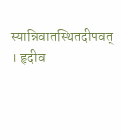स्यान्निवातस्थितदीपवत् । हृदीव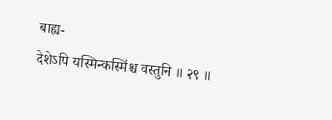बाह्य-
देशेऽपि यस्मिन्कस्मिंश्च वस्तुनि ॥ २९ ॥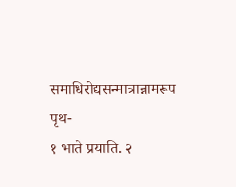समाधिरोद्यसन्मात्रान्नामरूप पृथ-
१ भाते प्रयाति. २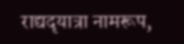राद्यदृयात्रा नामरूप,